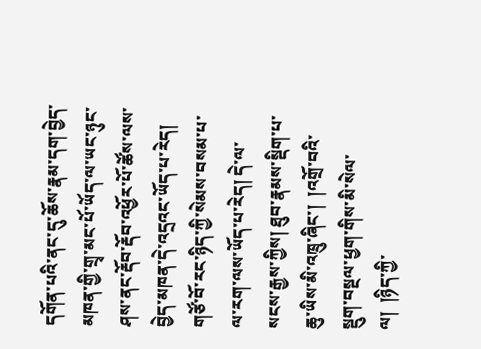དགོན་པའི་ནང་དུ་ཆོས་རྣམ་དག་བྱེད་མཁན་གྱི་གྲྭ་མང་པོ་ཡོད་ལ་ཡང་ཉུང་ཤས་ནང་རྡོབ་རྡོབ་འཕྱོར་པོ་ཚོས་ལས་བྱེད་མཁན་དེ་འདྲའང་ཡོད་པ་རེད། གཙོ་བོ་རང་ཉིད་ཀྱི་སེམས་བསམ་པ་ལ་རག་ལས་ཡོད་པ་རེད། དེ་ལ་སངས་རྒྱས་ཀྱིས། ཐུབ་རྣམས་སྡིག་པ་ཆུ་ཡིས་མི་འཁྲུ་ཞིང་།  །འགྲོ་བའི་སྡུག་བསྔལ་ཕྱག་གིས་མི་སེལ་ལ།  །ཉིད་ཀྱི་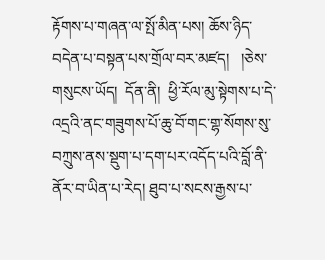རྟོགས་པ་གཞན་ལ་སྤོ་མིན་པས། ཆོས་ཉིད་བདེན་པ་བསྟན་པས་གྲོལ་བར་མཛད།   །ཅེས་གསུངས་ཡོད།  དོན་ནི།  ཕྱི་རོལ་མུ་སྟེགས་པ་དེ་འདྲའི་ནང་གཟུགས་པོ་ཆུ་བོ་གང་གྷ་སོགས་སུ་བཀྲུས་ནས་སྡུག་པ་དག་པར་འདོད་པའི་བློ་ནི་ནོར་བ་ཡིན་པ་རེད། ཐུབ་པ་སངས་རྒྱས་པ་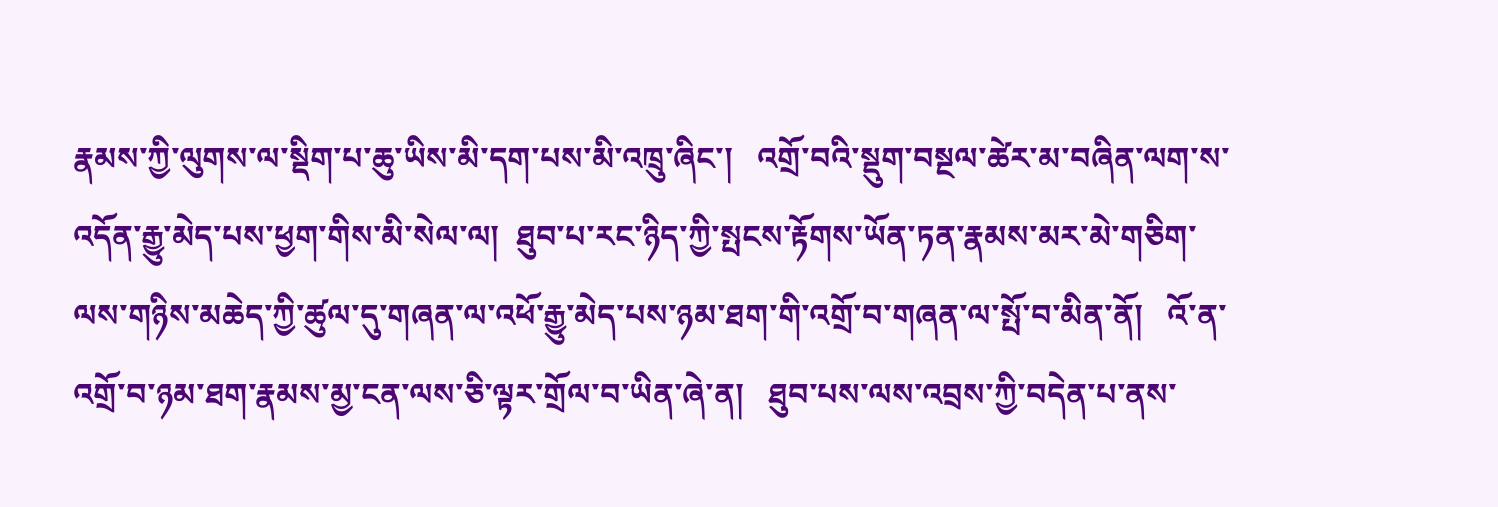རྣམས་ཀྱི་ལུགས་ལ་སྡིག་པ་ཆུ་ཡིས་མི་དག་པས་མི་འཁྲུ་ཞིང་།   འགྲོ་བའི་སྡུག་བསྔལ་ཚེར་མ་བཞིན་ལག་ས་འདོན་རྒྱུ་མེད་པས་ཕྱག་གིས་མི་སེལ་ལ།  ཐུབ་པ་རང་ཉིད་ཀྱི་སྤངས་རྟོགས་ཡོན་ཏན་རྣམས་མར་མེ་གཅིག་ལས་གཉིས་མཆེད་ཀྱི་ཚུལ་དུ་གཞན་ལ་འཕོ་རྒྱུ་མེད་པས་ཉམ་ཐག་གི་འགྲོ་བ་གཞན་ལ་སྤོ་བ་མིན་ནོ།   འོ་ན་འགྲོ་བ་ཉམ་ཐག་རྣམས་མྱ་ངན་ལས་ཅི་ལྟར་གྲོལ་བ་ཡིན་ཞེ་ན།   ཐུབ་པས་ལས་འབྲས་ཀྱི་བདེན་པ་ནས་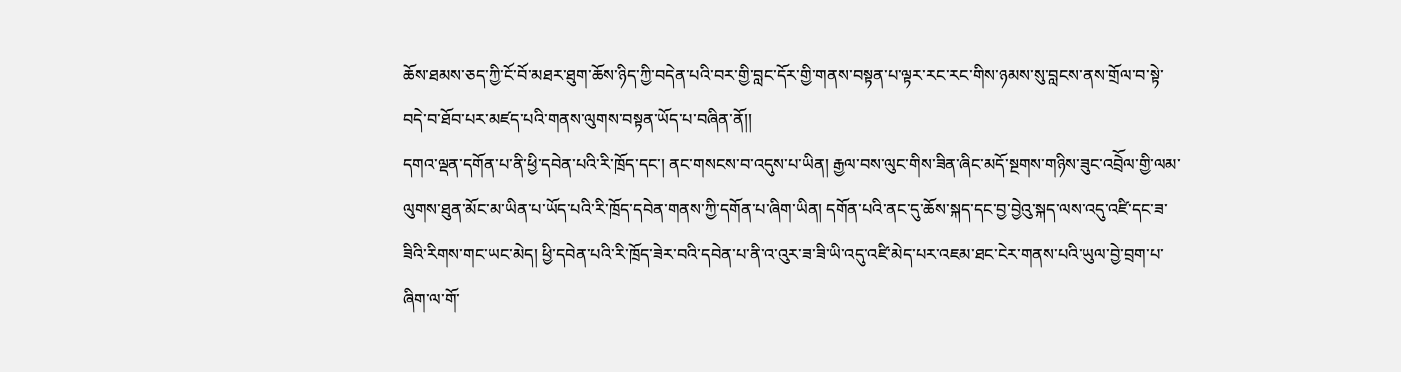ཆོས་ཐམས་ཅད་ཀྱི་ངོ་བོ་མཐར་ཐུག་ཆོས་ཉིད་ཀྱི་བདེན་པའི་བར་གྱི་བླང་དོར་གྱི་གནས་བསྟན་པ་ལྟར་རང་རང་གིས་ཉམས་སུ་བླངས་ནས་གྲོལ་བ་སྟེ་བདེ་བ་ཐོབ་པར་མཛད་པའི་གནས་ལུགས་བསྟན་ཡོད་པ་བཞིན་ནོ།།
དགའ་ལྡན་དགོན་པ་ནི་ཕྱི་དབེན་པའི་རི་ཁྲོད་དང་། ནང་གསངས་བ་འདུས་པ་ཡིན། རྒྱལ་བས་ལུང་གིས་ཟིན་ཞིང་མདོ་སྔགས་གཉིས་ཟུང་འབྲེོལ་གྱི་ལམ་ལུགས་ཐུན་མོང་མ་ཡིན་པ་ཡོད་པའི་རི་ཁྲོད་དབེན་གནས་ཀྱི་དགོན་པ་ཞིག་ཡིན། དགོན་པའི་ནང་དུ་ཆོས་སྐད་དང་བྱ་བྱེའུ་སྐད་ལས་འདུ་འཛི་དང་ཟ་ཟིའི་རིགས་གང་ཡང་མེད། ཕྱི་དབེན་པའི་རི་ཁྲོད་ཟེར་བའི་དབེན་པ་ནི་འ་འུར་ཟ་ཟི་ཡི་འདུ་འཛི་མེད་པར་འཇམ་ཐང་ངེར་གནས་པའི་ཡུལ་བྱེ་བྲག་པ་ཞིག་ལ་གོ་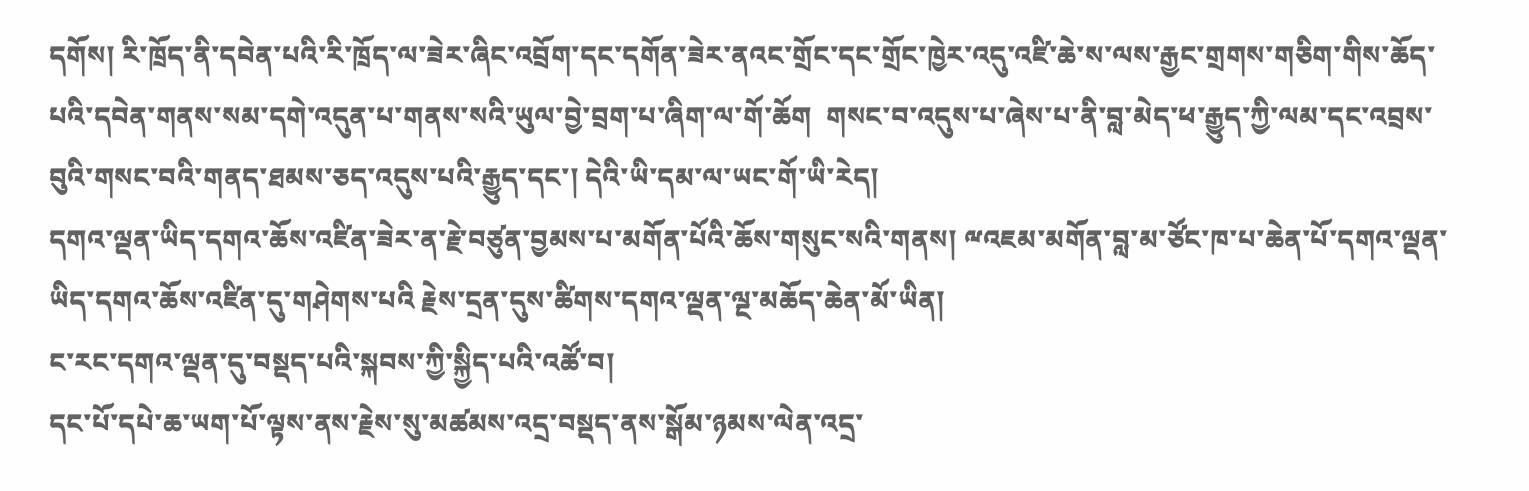དགོས། རི་ཁྲོད་ནི་དབེན་པའི་རི་ཁྲོད་ལ་ཟེར་ཞིང་འབྲོག་དང་དགོན་ཟེར་ནའང་གྲོང་དང་གྲོང་ཁྱེར་འདུ་འཛི་ཆེ་ས་ལས་རྒྱང་གྲགས་གཅིག་གིས་ཆོད་པའི་དབེན་གནས་སམ་དགེ་འདུན་པ་གནས་སའི་ཡུལ་བྱེ་བྲག་པ་ཞིག་ལ་གོ་ཆོག  གསང་བ་འདུས་པ་ཞེས་པ་ནི་བླ་མེད་ཕ་རྒྱུད་ཀྱི་ལམ་དང་འབྲས་བུའི་གསང་བའི་གནད་ཐམས་ཅད་འདུས་པའི་རྒྱུད་དང་། དེའི་ཡི་དམ་ལ་ཡང་གོ་ཡི་རེད།
དགའ་ལྡན་ཡིད་དགའ་ཆོས་འཛིན་ཟེར་ན་རྗེ་བཙུན་བྱམས་པ་མགོན་པོའི་ཆོས་གསུང་སའི་གནས། ྋའཇམ་མགོན་བླ་མ་ཙོང་ཁ་པ་ཆེན་པོ་དགའ་ལྡན་ཡིད་དགའ་ཆོས་འཛིན་དུ་གཤེགས་པའི རྗེས་དྲན་དུས་ཚིགས་དགའ་ལྡན་ལྔ་མཆོད་ཆེན་མོ་ཡིན།
ང་རང་དགའ་ལྡན་དུ་བསྡད་པའི་སྐབས་ཀྱི་སྐྱིད་པའི་འཚོ་བ།
དང་པོ་དཔེ་ཆ་ཡག་པོ་ལྟས་ནས་རྗེས་སུ་མཚམས་འདྲ་བསྡད་ནས་སྒོམ་ཉམས་ལེན་འདྲ་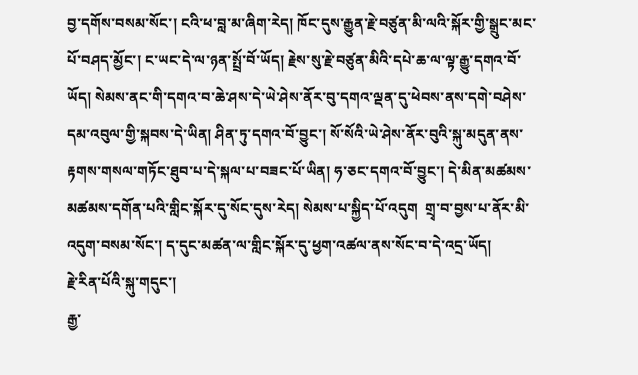བྱ་དགོས་བསམ་སོང་། ངའི་ཕ་བླ་མ་ཞིག་རེད། ཁོང་དུས་རྒྱུན་རྗེ་བཙུན་མི་ལའི་སྐོར་གྱི་སྒྲུང་མང་པོ་བཤད་མྱོང་། ང་ཡང་དེ་ལ་ཉན་སྤྲོ་བོ་ཡོད། རྗེས་སུ་རྗེ་བཙུན་མིའི་དཔེ་ཆ་ལ་ལྟ་རྒྱུ་དགའ་བོ་ཡོད། སེམས་ནང་གི་དགའ་བ་ཆེ་ཤས་དེ་ཡེ་ཤེས་ནོར་བུ་དགའ་ལྡན་དུ་ཕེབས་ནས་དགེ་བཤེས་དམ་འབུལ་གྱི་སྐབས་དེ་ཡིན། ཤིན་ཏུ་དགའ་བོ་བྱུང་། སོ་སོའི་ཡེ་ཤེས་ནོར་བུའི་སྐུ་མདུན་ནས་རྟགས་གསལ་གཏོང་ཐུབ་པ་དེ་སྐལ་པ་བཟང་པོ་ཡིན། ཧ་ཅང་དགའ་བོ་བྱུང་། དེ་མིན་མཚམས་མཚམས་དགོན་པའི་གླིང་སྐོར་དུ་སོང་དུས་རེད། སེམས་པ་སྐྱིད་པོ་འདུག  གྲྭ་བ་བྱས་པ་ནོར་མི་འདུག་བསམ་སོང་། ད་དུང་མཚན་ལ་གླིང་སྐོར་དུ་ཕྱག་འཚལ་ནས་སོང་བ་དེ་འདྲ་ཡོད།
རྗེ་རིན་པོའི་སྐུ་གདུང་།
རྒྱ་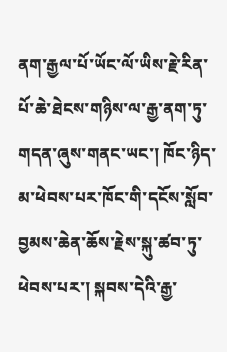ནག་རྒྱལ་པོ་ཡོང་ལོ་ཡིས་རྗེ་རིན་པོ་ཆེ་ཐེངས་གཉིས་ལ་རྒྱ་ནག་ཏུ་གདན་ཞུས་གནང་ཡང་། ཁོང་ཉིད་མ་ཕེབས་པར་ཁོང་གི་དངོས་སློབ་བྱམས་ཆེན་ཆོས་རྗེས་སྐུ་ཚབ་ཏུ་ཕེབས་པར་། སྐབས་དེའི་རྒྱ་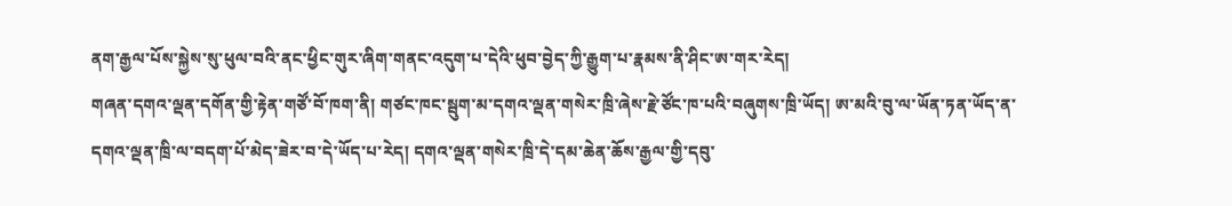ནག་རྒྱལ་པོས་སྐྱེས་སུ་ཕུལ་བའི་ནང་ཕྱིང་གུར་ཞིག་གནང་འདུག་པ་དེའི་ཕུབ་བྱེད་ཀྱི་རྒྱུག་པ་རྣམས་ནི་ཤིང་ཨ་གར་རེད།
གཞན་དགའ་ལྡན་དགོན་གྱི་རྟེན་གཙོ་བོ་ཁག་ནི། གཙང་ཁང་སྦུག་མ་དགའ་ལྡན་གསེར་ཁྲི་ཞེས་རྗེ་ཙོང་ཁ་པའི་བཞུགས་ཁྲི་ཡོད། ཨ་མའི་བུ་ལ་ཡོན་ཏན་ཡོད་ན་དགའ་ལྡན་ཁྲི་ལ་བདག་པོ་མེད་ཟེར་བ་དེ་ཡོད་པ་རེད། དགའ་ལྡན་གསེར་ཁྲི་དེ་དམ་ཆེན་ཆོས་རྒྱལ་གྱི་དབུ་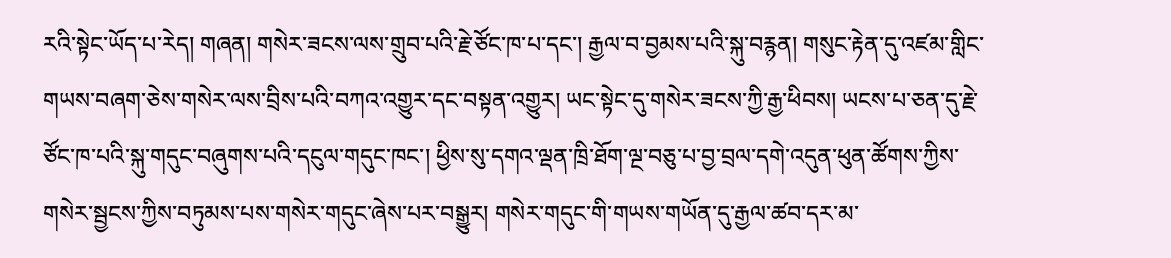རའི་སྟེང་ཡོད་པ་རེད། གཞན། གསེར་ཟངས་ལས་གྲུབ་པའི་རྗེ་ཙོང་ཁ་པ་དང་། རྒྱལ་བ་བྱམས་པའི་སྐུ་བརྙན། གསུང་རྟེན་དུ་འཛམ་གླིང་གཡས་བཞག་ཅེས་གསེར་ལས་བྲིས་པའི་བཀའ་འགྱུར་དང་བསྟན་འགྱུར། ཡང་སྟེང་དུ་གསེར་ཟངས་ཀྱི་རྒྱ་ཕིབས། ཡངས་པ་ཅན་དུ་རྗེ་ཙོང་ཁ་པའི་སྐུ་གདུང་བཞུགས་པའི་དངུལ་གདུང་ཁང་། ཕྱིས་སུ་དགའ་ལྡན་ཁྲི་ཐོག་ལྔ་བཅུ་པ་བྱ་བྲལ་དགེ་འདུན་ཕུན་ཚོགས་ཀྱིས་གསེར་སྦྱངས་ཀྱིས་བཏུམས་པས་གསེར་གདུང་ཞེས་པར་བསྒྱུར། གསེར་གདུང་གི་གཡས་གཡོན་དུ་རྒྱལ་ཚབ་དར་མ་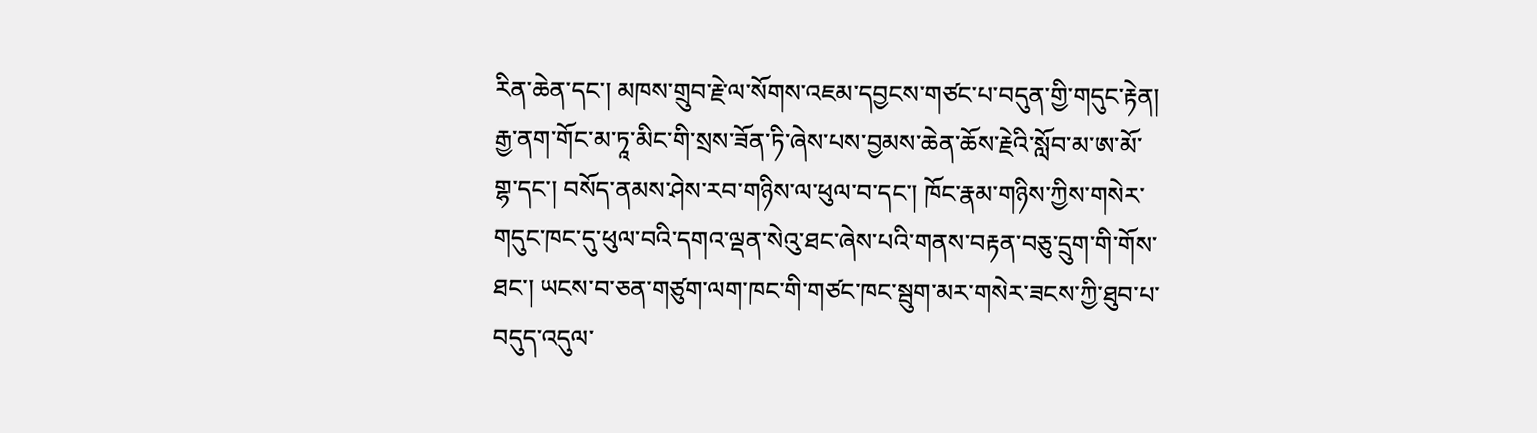རིན་ཆེན་དང་། མཁས་གྲུབ་རྗེ་ལ་སོགས་འཇམ་དབྱངས་གཙང་པ་བདུན་གྱི་གདུང་རྟེན། རྒྱ་ནག་གོང་མ་ཏཱ་མིང་གི་སྲས་ཟོན་ཏི་ཞེས་པས་བྱམས་ཆེན་ཆོས་རྗེའི་སློབ་མ་ཨ་མོ་གྷ་དང་། བསོད་ནམས་ཤེས་རབ་གཉིས་ལ་ཕུལ་བ་དང་། ཁོང་རྣམ་གཉིས་ཀྱིས་གསེར་གདུང་ཁང་དུ་ཕུལ་བའི་དགའ་ལྡན་སེའུ་ཐང་ཞེས་པའི་གནས་བརྟན་བཅུ་དྲུག་གི་གོས་ཐང་། ཡངས་བ་ཅན་གཙུག་ལག་ཁང་གི་གཙང་ཁང་སྦུག་མར་གསེར་ཟངས་ཀྱི་ཐུབ་པ་བདུད་འདུལ་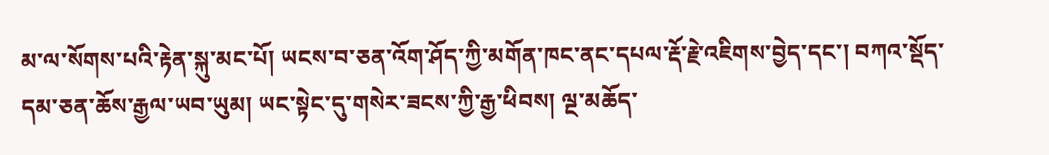མ་ལ་སོགས་པའི་རྟེན་སྐུ་མང་པོ། ཡངས་བ་ཅན་འོག་ཤོད་ཀྱི་མགོན་ཁང་ནང་དཔལ་རྡོ་རྗེ་འཇིགས་བྱེད་དང་། བཀའ་སྡོད་དམ་ཅན་ཆོས་རྒྱལ་ཡབ་ཡུམ། ཡང་སྟེང་དུ་གསེར་ཟངས་ཀྱི་རྒྱ་ཕིབས། ལྔ་མཆོད་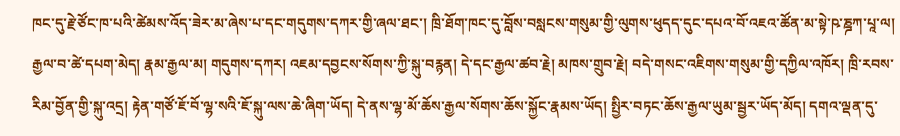ཁང་དུ་རྗེ་ཙོང་ཁ་པའི་ཚེམས་འོད་ཟེར་མ་ཞེས་པ་དང་གདུགས་དཀར་གྱི་ཞལ་ཐང་། ཁྲི་ཐོག་ཁང་དུ་བློས་བསླངས་གསུམ་གྱི་ལུགས་ཕུདད་དུང་དཔའ་བོ་འཇའ་ཚོན་མ་སྟེ་ཥ་ཎྜཀ་པཱ་ལ། རྒྱལ་བ་ཚེ་དཔག་མེད། རྣམ་རྒྱལ་མ། གདུགས་དཀར། འཇམ་དབྱངས་སོགས་ཀྱི་སྐུ་བརྙན། དེ་དང་རྒྱལ་ཚབ་རྗེ། མཁས་གྲུབ་རྗེ། བདེ་གསང་འཇིགས་གསུམ་གྱི་དཀྱིལ་འཁོར། ཁྲི་རབས་རིམ་བྱོན་གྱི་སྐུ་འདྲ། རྟེན་གཙོ་ཇོ་བོ་ལྷ་སའི་ཇོ་སྐུ་ལས་ཆེ་ཞིག་ཡོད། དེ་ནས་ལྷ་མོ་ཆོས་རྒྱལ་སོགས་ཆོས་སྐྱོང་རྣམས་ཡོད། སྤྱིར་བཏང་ཆོས་རྒྱལ་ཡུམ་སྦྱར་ཡོད་མོད། དགའ་ལྡན་དུ་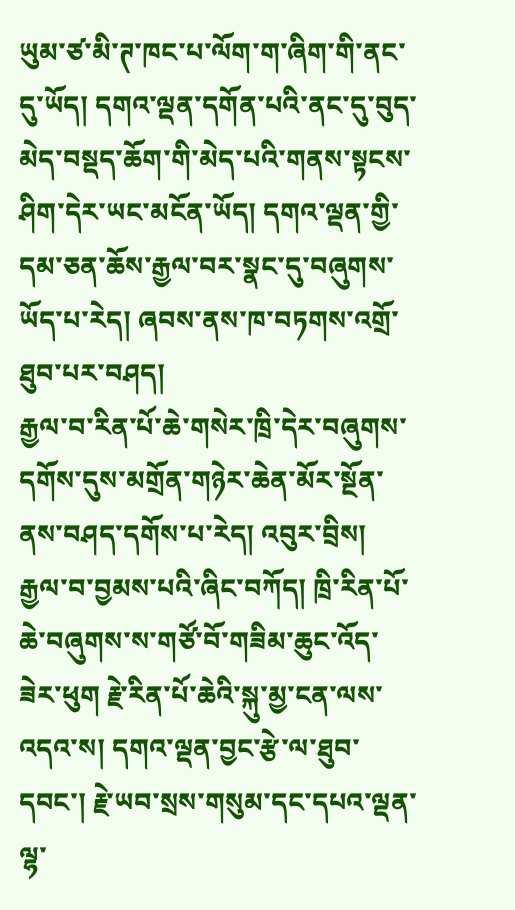ཡུམ་ཙ་མི་ཊ་ཁང་པ་ལོག་ག་ཞིག་གི་ནང་དུ་ཡོད། དགའ་ལྡན་དགོན་པའི་ནང་དུ་བུད་མེད་བསྡད་ཆོག་གི་མེད་པའི་གནས་སྟངས་ཤིག་དེར་ཡང་མངོན་ཡོད། དགའ་ལྡན་གྱི་དམ་ཅན་ཆོས་རྒྱལ་བར་སྣང་དུ་བཞུགས་ཡོད་པ་རེད། ཞབས་ནས་ཁ་བཏགས་འགྲོ་ཐུབ་པར་བཤད།
རྒྱལ་བ་རིན་པོ་ཆེ་གསེར་ཁྲི་དེར་བཞུགས་དགོས་དུས་མགྲོན་གཉེར་ཆེན་མོར་སྔོན་ནས་བཤད་དགོས་པ་རེད། འབུར་བྲིས། རྒྱལ་བ་བྱམས་པའི་ཞིང་བཀོད། ཁྲི་རིན་པོ་ཆེ་བཞུགས་ས་གཙོ་བོ་གཟིམ་ཆུང་འོད་ཟེར་ཕུག རྗེ་རིན་པོ་ཆེའི་སྐུ་མྱ་ངན་ལས་འདའ་ས། དགའ་ལྡན་བྱང་རྩེ་ལ་ཐུབ་དབང་། རྗེ་ཡབ་སྲས་གསུམ་དང་དཔའ་ལྡན་ལྷ་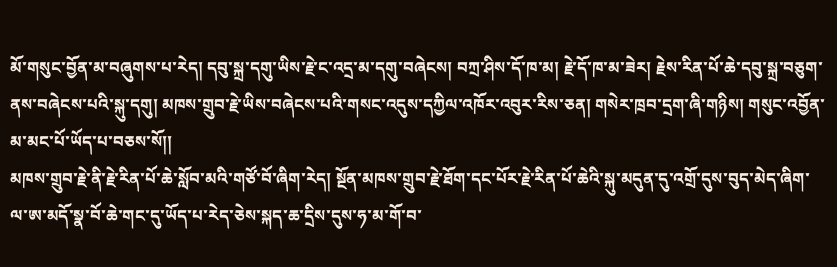མོ་གསུང་བྱོན་མ་བཞུགས་པ་རེད། དབུ་སྐྲ་དགུ་ཡིས་རྗེ་ང་འདྲ་མ་དགུ་བཞེངས། བཀྲ་ཤིས་དོ་ཁ་མ། རྗེ་དོ་ཁ་མ་ཟེར། རྗེས་རིན་པོ་ཆེ་དབུ་སྐྲ་བཅུག་ནས་བཞེངས་པའི་སྐུ་དགུ། མཁས་གྲུབ་རྗེ་ཡིས་བཞེངས་པའི་གསང་འདུས་དཀྱིལ་འཁོར་འབུར་རིས་ཅན། གསེར་ཁྲབ་དྲག་ཞི་གཉིས། གསུང་འབྱོན་མ་མང་པོ་ཡོད་པ་བཅས་སོ།།
མཁས་གྲུབ་རྗེ་ནི་རྗེ་རིན་པོ་ཆེ་སློབ་མའི་གཙོ་བོ་ཞིག་རེད། སྔོན་མཁས་གྲུབ་རྗེ་ཐོག་དང་པོར་རྗེ་རིན་པོ་ཆེའི་སྐུ་མདུན་དུ་འགྲོ་དུས་བུད་མེད་ཞིག་ལ་ཨ་མདོ་སྣ་བོ་ཆེ་གང་དུ་ཡོད་པ་རེད་ཅེས་སྐད་ཆ་དྲིས་དུས་ཧ་མ་གོ་བ་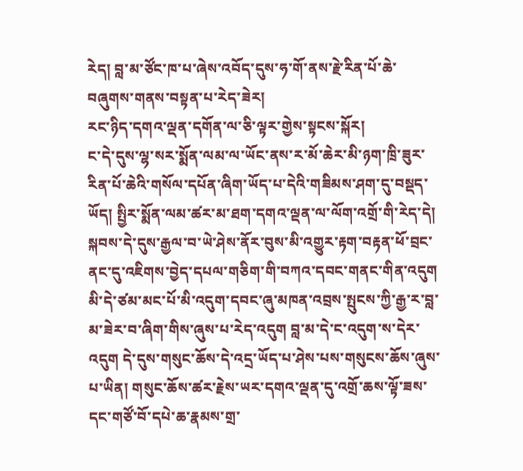རེད། བླ་མ་ཙོང་ཁ་པ་ཞེས་འབོད་དུས་ཧ་གོ་ནས་རྗེ་རིན་པོ་ཆེ་བཞུགས་གནས་བསྟན་པ་རེད་ཟེར།
རང་ཉིད་དགའ་ལྡན་དགོན་ལ་ཅི་ལྟར་གྱེས་སྟངས་སྐོར།
ང་དེ་དུས་ལྷ་སར་སྨོན་ལམ་ལ་ཡོང་ནས་ར་མོ་ཆེར་མི་ཉག་ཁྲི་ཟུར་རིན་པོ་ཆེའི་གསོལ་དཔོན་ཞིག་ཡོད་པ་དེའི་གཟིམས་ཤག་དུ་བསྡད་ཡོད། སྤྱིར་སྨོན་ལམ་ཚར་མ་ཐག་དགའ་ལྡན་ལ་ལོག་འགྲོ་གི་རེད་དེ། སྐབས་དེ་དུས་རྒྱལ་བ་ཡེ་ཤེས་ནོར་བུས་མི་འགྱུར་རྟག་བརྟན་ཕོ་བྲང་ནང་དུ་འཇིགས་བྱེད་དཔལ་གཅིག་གི་བཀའ་དབང་གནང་གིན་འདུག མི་དེ་ཙམ་མང་པོ་མི་འདུག་དབང་ཞུ་མཁན་འབྲས་སྤུངས་ཀྱི་རྒྱ་ར་བླ་མ་ཟེར་བ་ཞིག་གིས་ཞུས་པ་རེད་འདུག བླ་མ་དེ་ང་འདུག་ས་དེར་འདུག དེ་དུས་གསུང་ཆོས་དེ་འདྲ་ཡོད་པ་ཤེས་པས་གསུངས་ཆོས་ཞུས་པ་ཡིན། གསུང་ཆོས་ཚར་རྗེས་ཡར་དགའ་ལྡན་དུ་འགྲོ་ཆས་ལྟོ་ཟས་དང་གཙོ་བོ་དཔེ་ཆ་རྣམས་གྲ་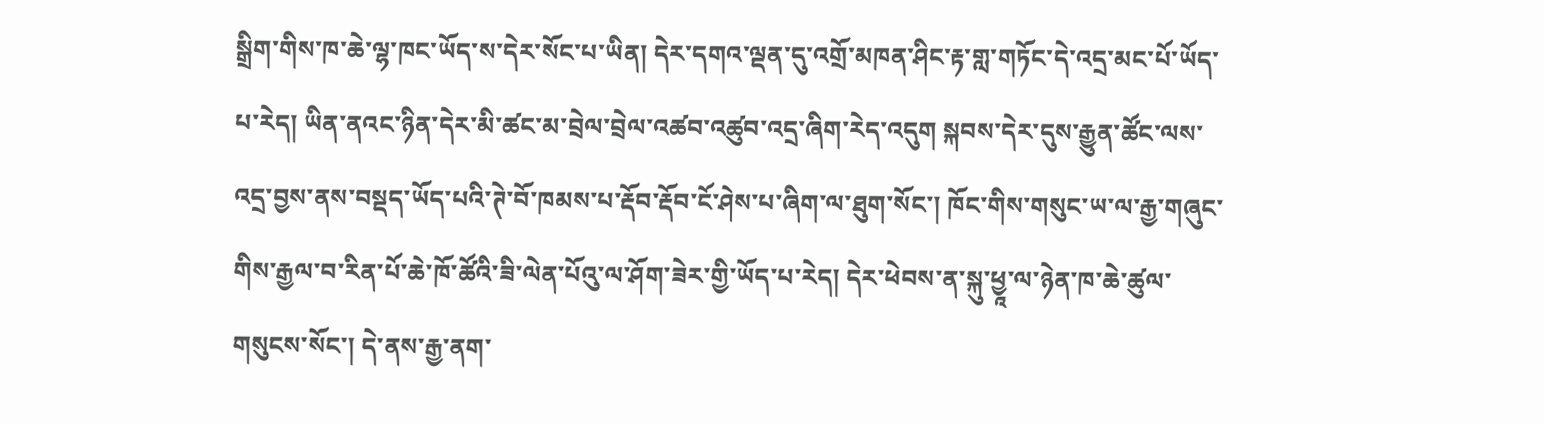སྒྲིག་གིས་ཁ་ཆེ་ལྷ་ཁང་ཡོད་ས་དེར་སོང་པ་ཡིན། དེར་དགའ་ལྡན་དུ་འགྲོ་མཁན་ཤིང་རྟ་གླ་གཏོང་དེ་འདྲ་མང་པོ་ཡོད་པ་རེད། ཡིན་ནའང་ཉིན་དེར་མི་ཚང་མ་བྲེལ་བྲེལ་འཚབ་འཚུབ་འདྲ་ཞིག་རེད་འདུག སྐབས་དེར་དུས་རྒྱུན་ཚོང་ལས་འདྲ་བྱས་ནས་བསྡད་ཡོད་པའི་ཊེ་བོ་ཁམས་པ་རྡོབ་རྡོབ་ངོ་ཤེས་པ་ཞིག་ལ་ཐུག་སོང་། ཁོང་གིས་གསུང་ཡ་ལ་རྒྱ་གཞུང་གིས་རྒྱལ་བ་རིན་པོ་ཆེ་ཁོ་ཚོའི་ཟི་ལེན་པོའུ་ལ་ཤོག་ཟེར་གྱི་ཡོད་པ་རེད། དེར་ཕེབས་ན་སྐུ་ཕྱཱ་ལ་ཉེན་ཁ་ཆེ་ཚུལ་གསུངས་སོང་། དེ་ནས་རྒྱ་ནག་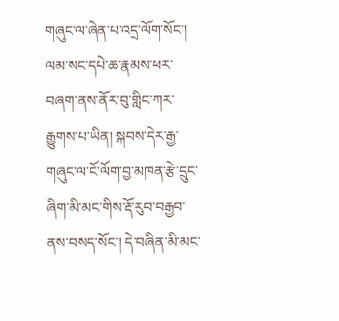གཞུང་ལ་ཞེན་པ་འདྲ་ལོག་སོང་། ལམ་སང་དཔེ་ཆ་རྣམས་ཕར་བཞག་ནས་ནོར་བུ་གླིང་ཀར་རྒྱུགས་པ་ཡིན། སྐབས་དེར་རྒྱ་གཞུང་ལ་ངོ་ལོག་བྱ་མཁན་རྩེ་དྲུང་ཞིག་མི་མང་གིས་རྡོ་རུབ་བརྒྱབ་ནས་བསད་སོང་། དེ་བཞིན་མི་མང་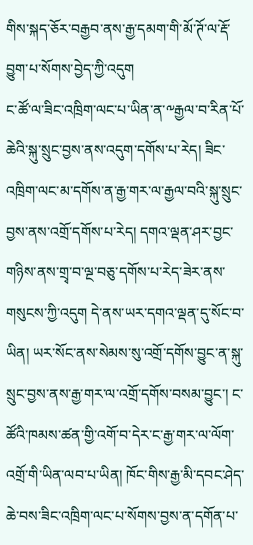གིས་སྐད་ཅོར་བརྒྱབ་ནས་རྒྱ་དམག་གི་མོ་ཊོ་ལ་རྡོ་བྱུག་པ་སོགས་བྱེད་ཀྱི་འདུག
ང་ཚོ་ལ་ཟིང་འཁྲིག་ལང་པ་ཡིན་ན་༸རྒྱལ་བ་རིན་པོ་ཆེའི་སྐུ་སྲུང་བྱས་ནས་འདུག་དགོས་པ་རེད། ཟིང་འཁྲིག་ལང་མ་དགོས་ན་རྒྱ་གར་ལ་རྒྱལ་བའི་སྐུ་སྲུང་བྱས་ནས་འགྲོ་དགོས་པ་རེད། དགའ་ལྡན་ཤར་བྱང་གཉིས་ནས་གྲྭ་བ་ལྔ་བཅུ་དགོས་པ་རེད་ཟེར་ནས་གསུངས་ཀྱི་འདུག དེ་ནས་ཡར་དགའ་ལྡན་དུ་སོང་བ་ཡིན། ཡར་སོང་ནས་སེམས་སུ་འགྲོ་དགོས་བྱུང་ན་སྐུ་སྲུང་བྱས་ནས་རྒྱ་གར་ལ་འགྲོ་དགོས་བསམ་བྱུང་། ང་ཚོའི་ཁམས་ཚན་གྱི་འགོ་བ་དེར་ང་རྒྱ་གར་ལ་ལོག་འགྲོ་གི་ཡིན་ལབ་པ་ཡིན། ཁོང་གིས་རྒྱ་མི་དབང་ཤེད་ཆེ་བས་ཟིང་འཁྲིག་ལང་པ་སོགས་བྱས་ན་དགོན་པ་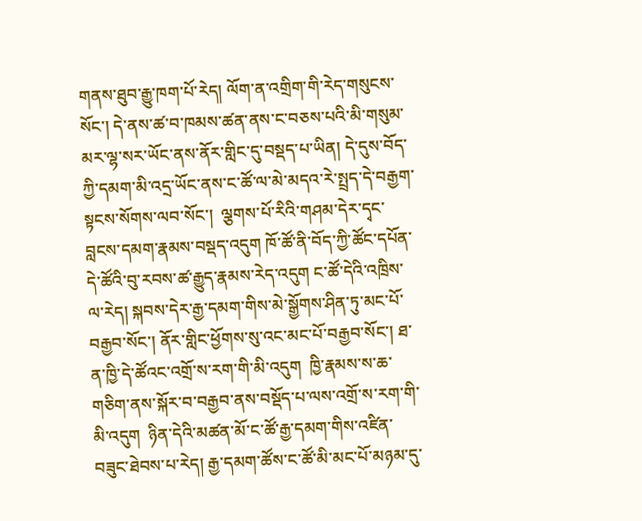གནས་ཐུབ་རྒྱུ་ཁག་པོ་རེད། ལོག་ན་འགྲིག་གི་རེད་གསུངས་སོང་། དེ་ནས་ཚ་བ་ཁམས་ཚན་ནས་ང་བཅས་པའི་མི་གསུམ་མར་ལྷ་སར་ཡོང་ནས་ནོར་གླིང་དུ་བསྡད་པ་ཡིན། དེ་དུས་བོད་ཀྱི་དམག་མི་འདྲ་ཡོང་ནས་ང་ཚོ་ལ་མེ་མདའ་རེ་སྤྲད་དེ་བརྒྱག་སྟངས་སོགས་ལབ་སོང་།  ལྕགས་པོ་རིའི་གཤམ་དེར་དྭང་བླངས་དམག་རྣམས་བསྡད་འདུག ཁོ་ཚོ་ནི་བོད་ཀྱི་ཚོང་དཔོན་དེ་ཚོའི་བུ་རབས་ཚ་རྒྱུད་རྣམས་རེད་འདུག ང་ཚོ་དེའི་འཁྲིས་ལ་རེད། སྐབས་དེར་རྒྱ་དམག་གིས་མེ་སྒྱོགས་ཤིན་ཏུ་མང་པོ་བརྒྱབ་སོང་། ནོར་གླིང་ཕྱོགས་སུ་འང་མང་པོ་བརྒྱབ་སོང་། ཐ་ན་ཁྱི་དེ་ཚོའང་འགྲོ་ས་རག་གི་མི་འདུག  ཁྱི་རྣམས་ས་ཆ་གཅིག་ནས་སྐོར་བ་བརྒྱབ་ནས་བསྡོད་པ་ལས་འགྲོ་ས་རག་གི་མི་འདུག  ཉིན་དེའི་མཚན་མོ་ང་ཚོ་རྒྱ་དམག་གིས་འཛིན་བཟུང་ཐེབས་པ་རེད། རྒྱ་དམག་ཚོས་ང་ཚོ་མི་མང་པོ་མཉམ་དུ་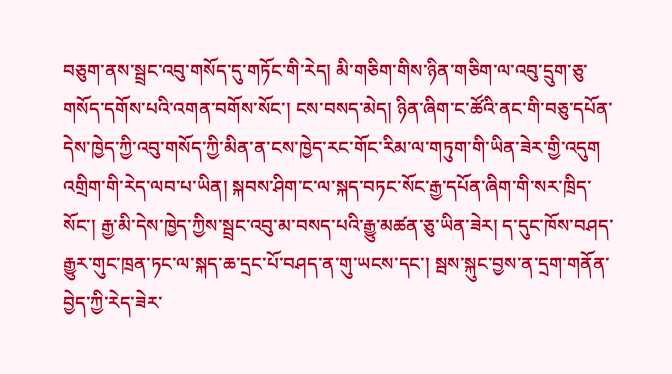བཅུག་ནས་སྦྲང་འབུ་གསོད་དུ་གཏོང་གི་རེད། མི་གཅིག་གིས་ཉིན་གཅིག་ལ་འབུ་དྲུག་ཅུ་གསོད་དགོས་པའི་འགན་བགོས་སོང་། ངས་བསད་མེད། ཉིན་ཞིག་ང་ཚོའི་ནང་གི་བཅུ་དཔོན་དེས་ཁྱེད་ཀྱི་འབུ་གསོད་ཀྱི་མིན་ན་ངས་ཁྱེད་རང་གོང་རིམ་ལ་གཏུག་གི་ཡིན་ཟེར་གྱི་འདུག འགྲིག་གི་རེད་ལབ་པ་ཡིན། སྐབས་ཤིག་ང་ལ་སྐད་བཏང་སོང་རྒྱ་དཔོན་ཞིག་གི་སར་ཁྲིད་སོང་། རྒྱ་མི་དེས་ཁྱེད་ཀྱིས་སྦྲང་འབུ་མ་བསད་པའི་རྒྱུ་མཚན་ཅུ་ཡིན་ཟེར། ད་དུང་ཁོས་བཤད་རྒྱུར་གུང་ཁྲན་ཏང་ལ་སྐད་ཆ་དྲང་པོ་བཤད་ན་གུ་ཡངས་དང་། སྦས་སྐུང་བྱས་ན་དྲག་གནོན་བྱེད་ཀྱི་རེད་ཟེར་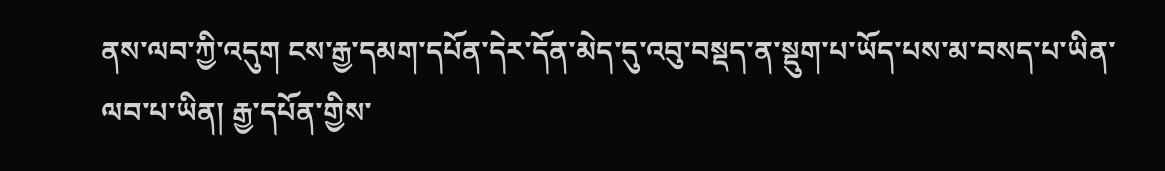ནས་ལབ་ཀྱི་འདུག ངས་རྒྱ་དམག་དཔོན་དེར་དོན་མེད་དུ་འབུ་བསྡད་ན་སྡུག་པ་ཡོད་པས་མ་བསད་པ་ཡིན་ལབ་པ་ཡིན། རྒྱ་དཔོན་གྱིས་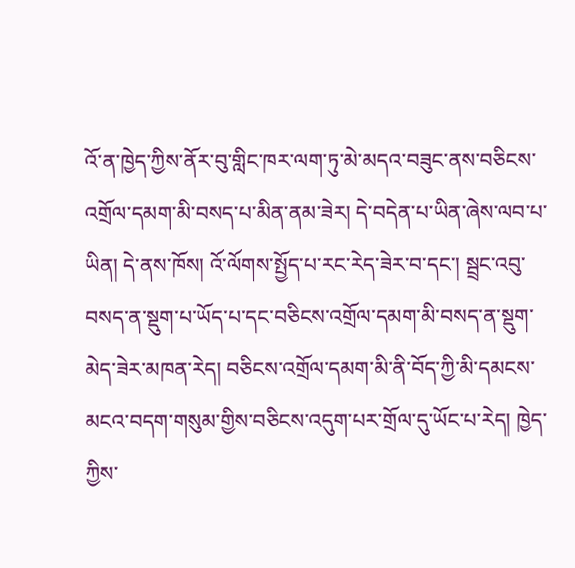འོ་ན་ཁྱེད་ཀྱིས་ནོར་བུ་གླིང་ཁར་ལག་ཏུ་མེ་མདའ་བཟུང་ནས་བཅིངས་འགྲོལ་དམག་མི་བསད་པ་མིན་ནམ་ཟེར། དེ་བདེན་པ་ཡིན་ཞེས་ལབ་པ་ཡིན། དེ་ནས་ཁོས། འོ་ལོགས་སྤྱོད་པ་རང་རེད་ཟེར་བ་དང་། སྦྲང་འབུ་བསད་ན་སྡུག་པ་ཡོད་པ་དང་བཅིངས་འགྲོལ་དམག་མི་བསད་ན་སྡུག་མེད་ཟེར་མཁན་རེད། བཅིངས་འགྲོལ་དམག་མི་ནི་བོད་ཀྱི་མི་དམངས་མངའ་བདག་གསུམ་གྱིས་བཅིངས་འདུག་པར་གྲོལ་དུ་ཡོང་པ་རེད། ཁྱེད་ཀྱིས་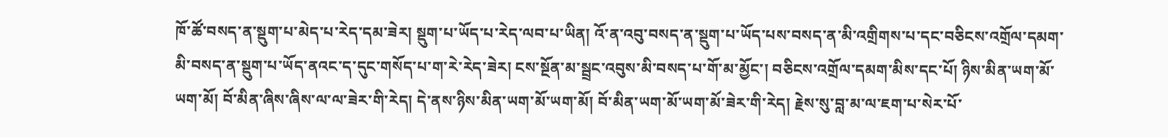ཁོ་ཚོ་བསད་ན་སྡུག་པ་མེད་པ་རེད་དམ་ཟེར། སྡུག་པ་ཡོད་པ་རེད་ལབ་པ་ཡིན། འོ་ན་འབུ་བསད་ན་སྡུག་པ་ཡོད་པས་བསད་ན་མི་འགྲིགས་པ་དང་བཅིངས་འགྲོལ་དམག་མི་བསད་ན་སྡུག་པ་ཡོད་ནའང་ད་དུང་གསོད་པ་ག་རེ་རེད་ཟེར། ངས་སྔོན་མ་སྦྲང་འབུས་མི་བསད་པ་གོ་མ་མྱོང་། བཅིངས་འགྲོལ་དམག་མིས་དང་པོ། ཉིས་མིན་ཡག་མོ་ཡག་མོ། བོ་མིན་ཞིས་ཞིས་ལ་ལ་ཟེར་གི་རེད། དེ་ནས་ཉིས་མིན་ཡག་མོ་ཡག་མོ། བོ་མིན་ཡག་མོ་ཡག་མོ་ཟེར་གི་རེད། རྗེས་སུ་བླ་མ་ལ་ཇག་པ་སེར་པོ་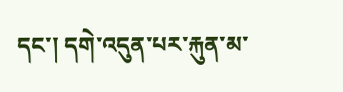དང་། དགེ་འདུན་པར་རྐུན་མ་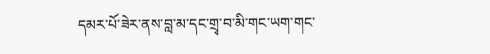དམར་པོ་ཟེར་ནས་བླ་མ་དང་གྲྭ་བ་མི་གང་ཡག་གང་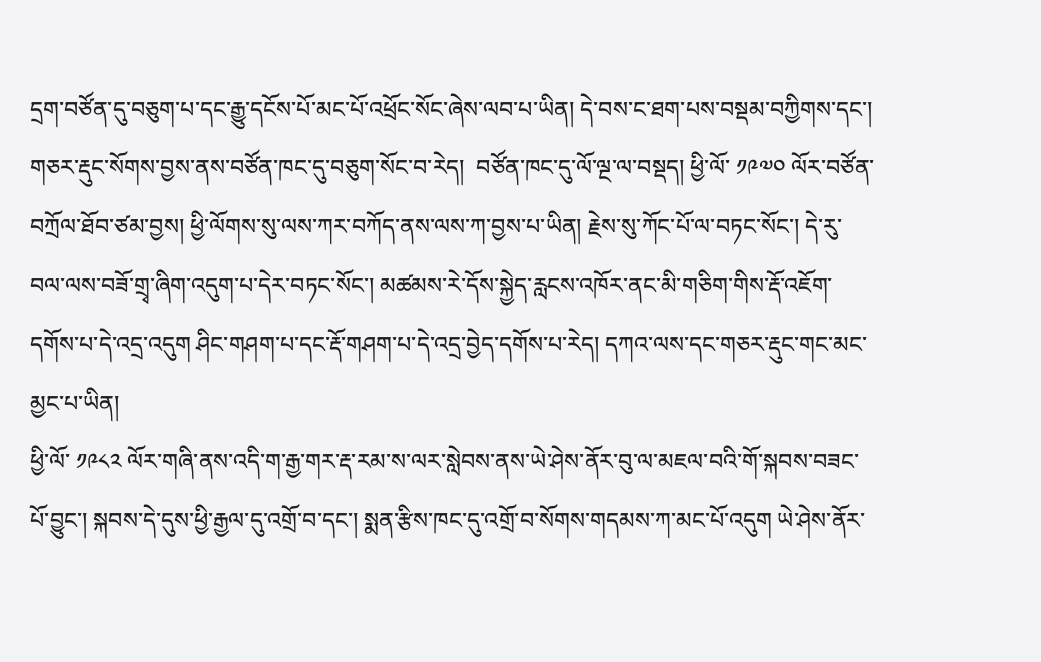དྲག་བཙོན་དུ་བཅུག་པ་དང་རྒྱུ་དངོས་པོ་མང་པོ་འཕྲོང་སོང་ཞེས་ལབ་པ་ཡིན། དེ་བས་ང་ཐག་པས་བསྡམ་བཀྱིགས་དང་། གཅར་རྡུང་སོགས་བྱས་ནས་བཙོན་ཁང་དུ་བཅུག་སོང་བ་རེད།  བཙོན་ཁང་དུ་ལོ་ལྔ་ལ་བསྡད། ཕྱི་ལོ་ ༡༩༧༠ ལོར་བཙོན་བཀྲོལ་ཐོབ་ཙམ་བྱས། ཕྱི་ལོགས་སུ་ལས་ཀར་བཀོད་ནས་ལས་ཀ་བྱས་པ་ཡིན། རྗེས་སུ་ཀོང་པོ་ལ་བཏང་སོང་། དེ་རུ་བལ་ལས་བཟོ་གྲྭ་ཞིག་འདུག་པ་དེར་བཏང་སོང་། མཚམས་རེ་དོས་སྐྱེད་རླངས་འཁོར་ནང་མི་གཅིག་གིས་རྡོ་འཇོག་དགོས་པ་དེ་འདྲ་འདུག ཤིང་གཤག་པ་དང་རྡོ་གཤག་པ་དེ་འདྲ་བྱེད་དགོས་པ་རེད། དཀའ་ལས་དང་གཅར་རྡུང་གང་མང་མྱང་པ་ཡིན།
ཕྱི་ལོ་ ༡༩༨༢ ལོར་གཞི་ནས་འདི་ག་རྒྱ་གར་རྡ་རམ་ས་ལར་སླེབས་ནས་ཡེ་ཤེས་ནོར་བུ་ལ་མཇལ་བའི་གོ་སྐབས་བཟང་པོ་བྱུང་། སྐབས་དེ་དུས་ཕྱི་རྒྱལ་དུ་འགྲོ་བ་དང་། སྨན་རྩིས་ཁང་དུ་འགྲོ་བ་སོགས་གདམས་ཀ་མང་པོ་འདུག ཡེ་ཤེས་ནོར་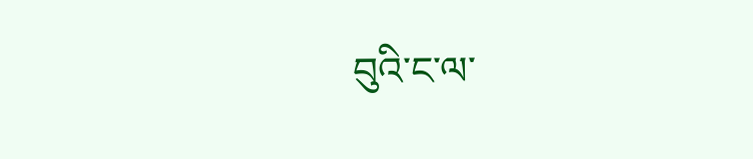བུའི་ང་ལ་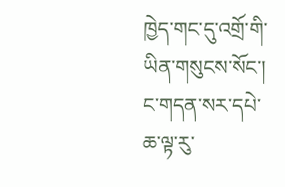ཁྱེད་གང་དུ་འགྲོ་གི་ཡིན་གསུངས་སོང་། ང་གདན་སར་དཔེ་ཆ་ལྟ་རུ་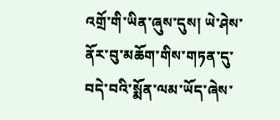འགྲོ་གི་ཡིན་ཞུས་དུས། ཡེ་ཤེས་ནོར་བུ་མཆོག་གིས་གཏན་དུ་བདེ་བའི་སྨོན་ལམ་ཡོད་ཞེས་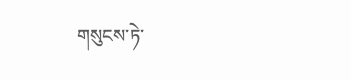གསུངས་ཏེ་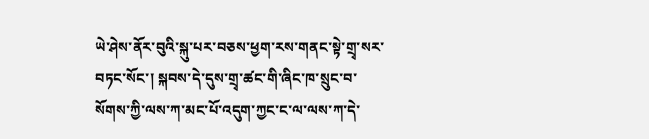ཡེ་ཤེས་ནོར་བུའི་སྐུ་པར་བཅས་ཕྱག་རས་གནང་སྟེ་གྲྭ་སར་བཏང་སོང་། སྐབས་དེ་དུས་གྲྭ་ཚང་གི་ཞིང་ཁ་སྲུང་བ་སོགས་ཀྱི་ལས་ཀ་མང་པོ་འདུག་ཀྱང་ང་ལ་ལས་ཀ་དེ་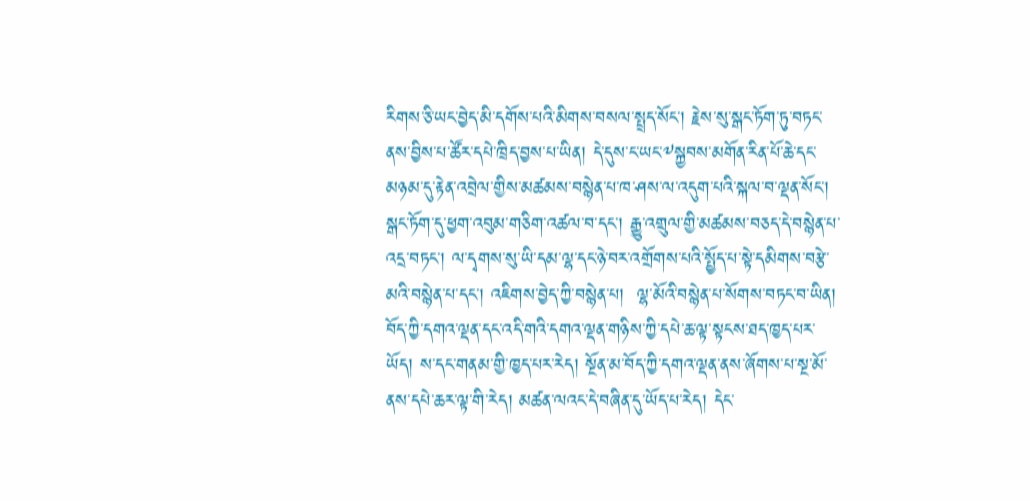རིགས་ཅི་ཡང་བྱེད་མི་དགོས་པའི་མིགས་བསལ་སྤྲད་སོང་། རྗེས་སུ་སྒང་ཏོག་ཏུ་བཏང་ནས་བྱིས་པ་ཚོར་དཔེ་ཁྲིད་བྱས་པ་ཡིན། དེ་དུས་ང་ཡང་༸སྐྱབས་མགོན་རིན་པོ་ཆེ་དང་མཉམ་དུ་རྟེན་འབྲེལ་གྱིས་མཚམས་བསྙེན་པ་ཁ་ཤས་ལ་འདུག་པའི་སྐལ་བ་ལྡན་སོང་། སྒང་ཏོག་དུ་ཕྱག་འབུམ་གཅིག་འཚལ་བ་དང་། རྒྱུ་འགྲུལ་གྱི་མཚམས་བཅད་དེ་བསྙེན་པ་འདྲ་བཏང་། ལ་དྭགས་སུ་ཡི་དམ་ལྷ་དང་ཉེ་བར་འགྲོགས་པའི་སྤྱོད་པ་སྟེ་དམིགས་བརྩེ་མའི་བསྙེན་པ་དང་། འཇིགས་བྱེད་ཀྱི་བསྙེན་པ།  ལྷ་མོའི་བསྙེན་པ་སོགས་བཏང་བ་ཡིན།
བོད་ཀྱི་དགའ་ལྡན་དང་འདི་གའི་དགའ་ལྡན་གཉིས་ཀྱི་དཔེ་ཆ་ལྟ་སྟངས་ཐད་ཁྱད་པར་ཡོད། ས་དང་གནམ་གྱི་ཁྱད་པར་རེད། སྔོན་མ་བོད་ཀྱི་དགའ་ལྡན་ནས་ཞོགས་པ་སྔ་མོ་ནས་དཔེ་ཆར་ལྟ་གི་རེད། མཚན་ལའང་དེ་བཞིན་དུ་ཡོད་པ་རེད། དེང་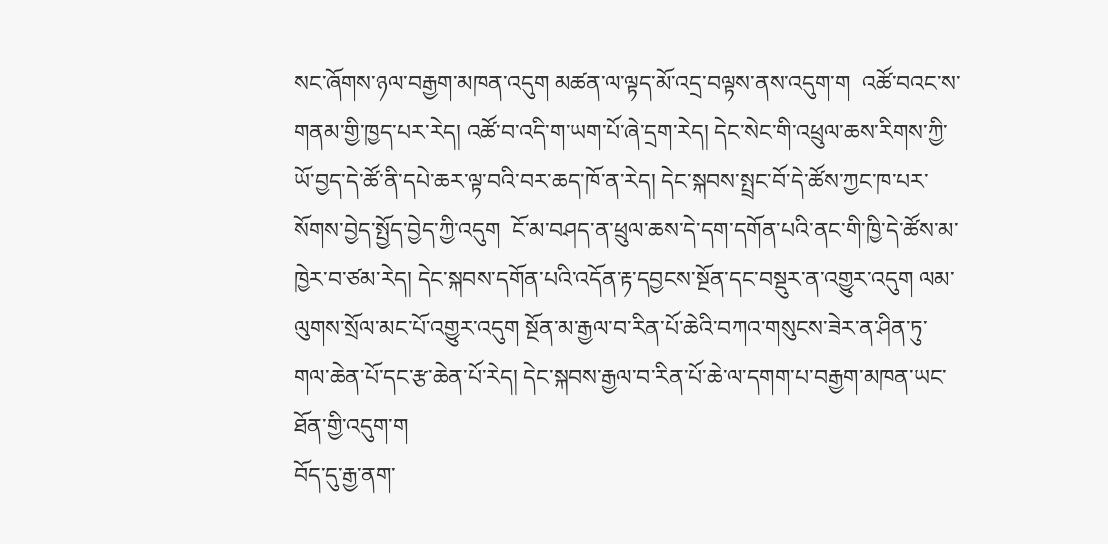སང་ཞོགས་ཉལ་བརྒྱག་མཁན་འདུག མཚན་ལ་ལྟད་མོ་འདྲ་བལྟས་ནས་འདུག་ག  འཚོ་བའང་ས་གནམ་གྱི་ཁྱད་པར་རེད། འཚོ་བ་འདི་ག་ཡག་པོ་ཞེ་དྲག་རེད། དེང་སེང་གི་འཕྲུལ་ཆས་རིགས་ཀྱི་ཡོ་བྱད་དེ་ཚོ་ནི་དཔེ་ཆར་ལྟ་བའི་བར་ཆད་ཁོ་ན་རེད། དེང་སྐབས་སྤྲང་བོ་དེ་ཚོས་ཀྱང་ཁ་པར་སོགས་བྱེད་སྤྱོད་བྱེད་ཀྱི་འདུག  ངོ་མ་བཤད་ན་ཕྲུལ་ཆས་དེ་དག་དགོན་པའི་ནང་གི་ཁྱི་དེ་ཚོས་མ་ཁྱེར་བ་ཙམ་རེད། དེང་སྐབས་དགོན་པའི་འདོན་རྟ་དབྱངས་སྔོན་དང་བསྡུར་ན་འགྱུར་འདུག ལམ་ལུགས་སྲོལ་མང་པོ་འགྱུར་འདུག སྔོན་མ་རྒྱལ་བ་རིན་པོ་ཆེའི་བཀའ་གསུངས་ཟེར་ན་ཤིན་ཏུ་གལ་ཆེན་པོ་དང་རྩ་ཆེན་པོ་རེད། དེང་སྐབས་རྒྱལ་བ་རིན་པོ་ཆེ་ལ་དགག་པ་བརྒྱག་མཁན་ཡང་ཐོན་གྱི་འདུག་ག
བོད་དུ་རྒྱ་ནག་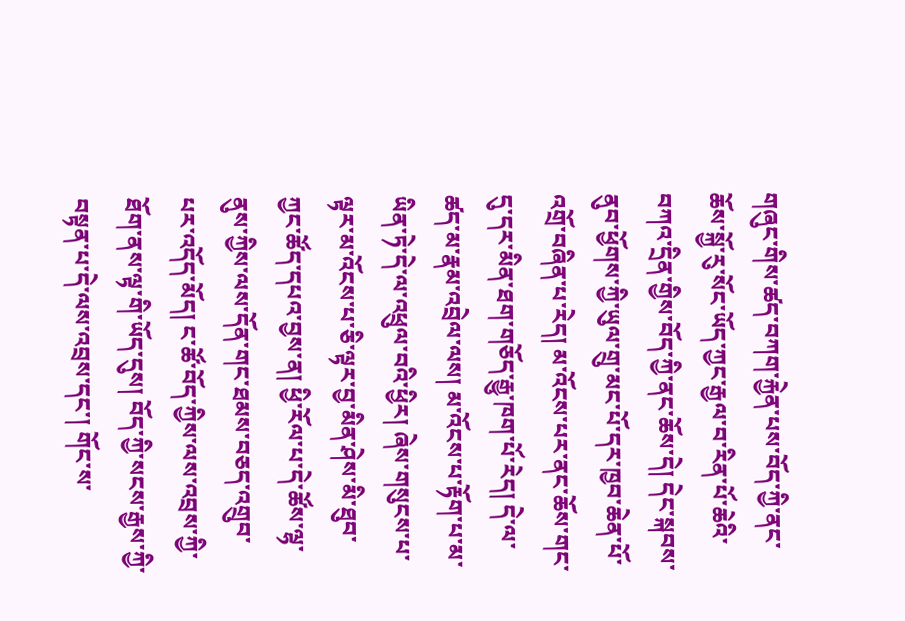གཞུང་གིས་ཚད་བཀག་རྐྱེན་པས་བོད་ཀྱི་ནང་ཆོས་སྐྱོ་རུ་སོང་ཡོད་ཀྱང་རྒྱལ་བ་རིན་པོ་ཆེའི་བཀའ་དྲིན་གྱིས་བོད་ཀྱི་ནང་ཆོས་དེ། དེང་སྐབས་ནུབ་ཕྱོགས་ཀྱི་ཡུལ་གྲུ་མང་པོ་དར་ཁྱབ་ཆེན་པོ་འགྲོ་བཞིན་པ་རེད། མ་འོངས་པར་ནང་ཆོས་གང་དུ་དར་མིན་ཐག་གཅོད་རྒྱུ་ཁག་པོ་རེད། དེ་ལ་ཚད་མ་རྣམ་འབྲེལ་ལས། མ་འོངས་པ་རྟོག་པ་མ་ཡིན་ཏེ་དེ་ལ་འཕྲུལ་བའི་ཕྱིར། ཞེས་གསུངས་པ་ལྟར་མ་འོངས་པ་ཅི་ལྟར་བྱ་མིན་ཤེས་མི་ཐུབ་ཀྱང་ཚོད་དཔའ་བྱས་ན། ཕྱི་རོལ་པ་དེ་ཚོས་ལྷ་ནུས་ཀྱིས་ལས་དོན་གང་ཐམས་བཅད་འགྲུབ་པར་འདོད་མོད། ང་ཚོ་བོད་ཀྱིས་ལས་འབྲས་ཀྱི་ཐོག་ནས་ལྟ་གི་ཡོད་དུས། བོད་ཀྱི་སངས་རྒྱས་ཀྱི་བསྟན་པ་དེ་ལས་འབྲས་དང་། གོང་ས་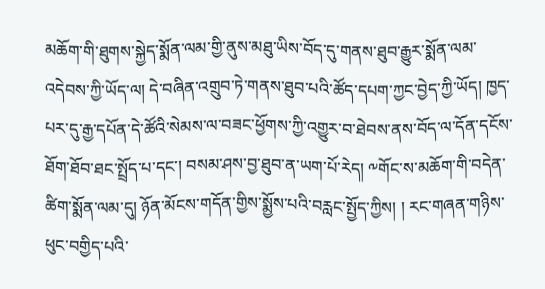མཆོག་གི་ཐུགས་སྐྱེད་སྨོན་ལམ་གྱི་ནུས་མཐུ་ཡིས་བོད་དུ་གནས་ཐུབ་རྒྱུར་སྨོན་ལམ་འདེབས་ཀྱི་ཡོད་ལ། དེ་བཞིན་འགྲུབ་ཏེ་གནས་ཐུབ་པའི་ཚོད་དཔག་ཀྱང་བྱེད་ཀྱི་ཡོད། ཁྱད་པར་དུ་རྒྱ་དཔོན་དེ་ཚོའི་སེམས་ལ་བཟང་ཕྱོགས་ཀྱི་འགྱུར་བ་ཐེབས་ནས་བོད་ལ་དོན་དངོས་ཐོག་ཐོབ་ཐང་སྤྲོད་པ་དང་། བསམ་ཤས་བྱ་ཐུབ་ན་ཡག་པོ་རེད། ༸གོང་ས་མཆོག་གི་བདེན་ཚིག་སྨོན་ལམ་དུ། ཉོན་མོངས་གདོན་གྱིས་སྨྱོས་པའི་བརླང་སྤྱོད་ཀྱིས། ། རང་གཞན་གཉིས་ཕུང་བགྱིད་པའི་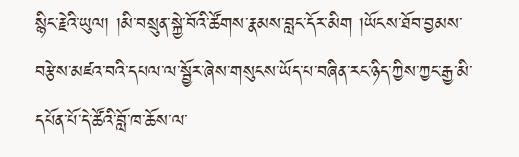སྙིང་རྗེའི་ཡུལ། །མི་བསྲུན་སྐྱེ་བོའི་ཚོགས་རྣམས་བླང་དོར་མིག །ཡོངས་ཐོབ་བྱམས་བརྩེས་མཛའ་བའི་དཔལ་ལ་སྦྱོར་ཞེས་གསུངས་ཡོད་པ་བཞིན་རང་ཉིད་ཀྱིས་ཀྱང་རྒྱ་མི་དཔོན་པོ་དེ་ཚོའི་བློ་ཁ་ཆོས་ལ་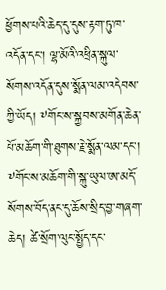ཕྱོགས་པའི་ཆེད་དུ་དུས་རྟག་ཏུ་ཁ་འདོན་དང་། ལྷ་མོའི་འཕྲིན་སྐུལ་སོགས་འདོན་དུས་སྨོན་ལམ་འདེབས་ཀྱི་ཡོད། ༸གོང་ས་སྐྱབས་མགོན་ཆེན་པོ་མཆོག་གི་ཐུགས་རྗེ་སྨོན་ལམ་དང་། ༸གོང་ས་མཆོག་གི་སྐུ་ཡུལ་ཨ་མདོ་སོགས་བོད་ནང་དུ་ཆོས་སྲིད་བྱ་གཞག་ཆེད། ཚེ་སྲོག་ལུང་སྤྱོད་དང་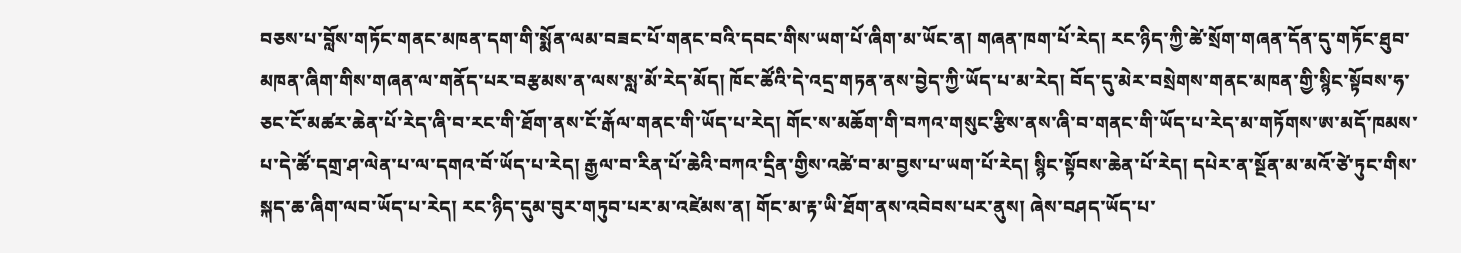བཅས་པ་བློས་གཏོང་གནང་མཁན་དག་གི་སྨོན་ལམ་བཟང་པོ་གནང་བའི་དབང་གིས་ཡག་པོ་ཞིག་མ་ཡོང་ན། གཞན་ཁག་པོ་རེད། རང་ཉིད་ཀྱི་ཚེ་སྲོག་གཞན་དོན་དུ་གཏོང་ཐུབ་མཁན་ཞིག་གིས་གཞན་ལ་གནོད་པར་བརྩམས་ན་ལས་སླ་མོ་རེད་མོད། ཁོང་ཚོའི་དེ་འདྲ་གཏན་ནས་བྱེད་ཀྱི་ཡོད་པ་མ་རེད། བོད་དུ་མེར་བསྲེགས་གནང་མཁན་གྱི་སྙིང་སྟོབས་ཧ་ཅང་ངོ་མཚར་ཆེན་པོ་རེད་ཞི་བ་རང་གི་ཐོག་ནས་ངོ་རྒོལ་གནང་གི་ཡོད་པ་རེད། གོང་ས་མཆོག་གི་བཀའ་གསུང་རྩིས་ནས་ཞི་བ་གནང་གི་ཡོད་པ་རེད་མ་གཏོགས་ཨ་མདོ་ཁམས་པ་དེ་ཚོ་དགྲ་ཤ་ལེན་པ་ལ་དགའ་བོ་ཡོད་པ་རེད། རྒྱལ་བ་རིན་པོ་ཆེའི་བཀའ་དྲིན་གྱིས་འཚེ་བ་མ་བྱས་པ་ཡག་པོ་རེད། སྙིང་སྟོབས་ཆེན་པོ་རེད། དཔེར་ན་སྔོན་མ་མའོ་ཙེ་ཏུང་གིས་སྐད་ཆ་ཞིག་ལབ་ཡོད་པ་རེད། རང་ཉིད་དུམ་བུར་གཏུབ་པར་མ་འཛེམས་ན། གོང་མ་རྟ་ཡི་ཐོག་ནས་འབེབས་པར་ནུས། ཞེས་བཤད་ཡོད་པ་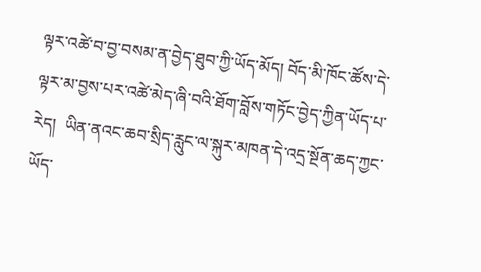ལྟར་འཚེ་བ་བྱ་བསམ་ན་བྱེད་ཐུབ་ཀྱི་ཡོད་མོད། བོད་མི་ཁོང་ཚོས་དེ་ལྟར་མ་བྱས་པར་འཚེ་མེད་ཞི་བའི་ཐོག་བློས་གཏོང་བྱེད་ཀྱིན་ཡོད་པ་རེད།  ཡིན་ནའང་ཆབ་སྲིད་རླུང་ལ་སྐུར་མཁན་དེ་འདྲ་སྔོན་ཆད་ཀྱང་ཡོད་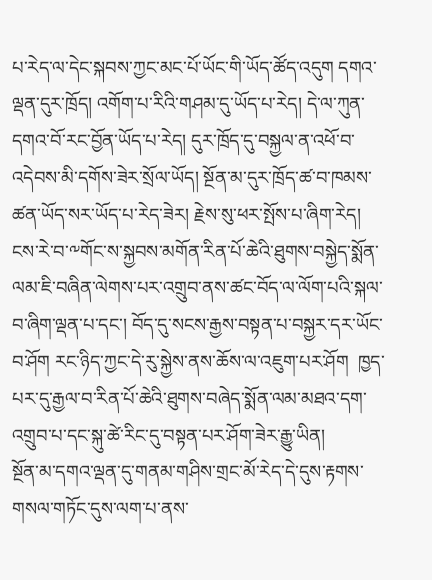པ་རེད་ལ་དེང་སྐབས་ཀྱང་མང་པོ་ཡོང་གི་ཡོད་ཚོད་འདུག དགའ་ལྡན་དུར་ཁྲོད། འགོག་པ་རིའི་གཤམ་དུ་ཡོད་པ་རེད། དེ་ལ་ཀུན་དགའ་བོ་རང་བྱོན་ཡོད་པ་རེད། དུར་ཁྲོད་དུ་བསྐྱལ་ན་འཕོ་བ་འདེབས་མི་དགོས་ཟེར་སྲོལ་ཡོད། སྔོན་མ་དུར་ཁྲོད་ཚ་བ་ཁམས་ཚན་ཡོད་སར་ཡོད་པ་རེད་ཟེར། རྗེས་སུ་ཕར་སྤོས་པ་ཞིག་རེད།  ངས་རེ་བ་༸གོང་ས་སྐྱབས་མགོན་རིན་པོ་ཆེའི་ཐུགས་བསྐྱེད་སྨོན་ལམ་ཇི་བཞིན་ལེགས་པར་འགྲུབ་ནས་ཚང་བོད་ལ་ལོག་པའི་སྐལ་བ་ཞིག་ལྡན་པ་དང་། བོད་དུ་སངས་རྒྱས་བསྟན་པ་བསྐྱར་དར་ཡོང་བ་ཤོག རང་ཉིད་ཀྱང་དེ་རུ་སྐྱེས་ནས་ཆོས་ལ་འཇུག་པར་ཤོག  ཁྱད་པར་དུ་རྒྱལ་བ་རིན་པོ་ཆེའི་ཐུགས་བཞེད་སྨོན་ལམ་མཐའ་དག་འགྲུབ་པ་དང་སྐུ་ཚེ་རིང་དུ་བསྟན་པར་ཤོག་ཟེར་རྒྱུ་ཡིན།
སྔོན་མ་དགའ་ལྡན་དུ་གནམ་གཤིས་གྲང་མོ་རེད་དེ་དུས་རྟགས་གསལ་གཏོང་དུས་ལག་པ་ནས་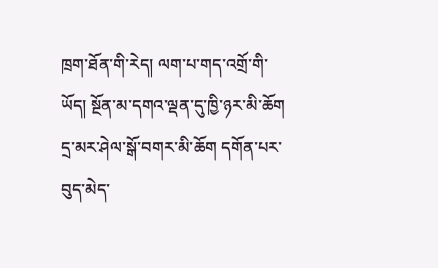ཁྲག་ཐོན་གི་རེད། ལག་པ་གད་འགྲོ་གི་ཡོད། སྔོན་མ་དགའ་ལྡན་དུ་ཁྱི་ཉར་མི་ཆོག  དྲ་མར་ཤེལ་སྒོ་བགར་མི་ཆོག དགོན་པར་བུད་མེད་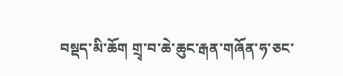བསྡད་མི་ཆོག གྲྭ་བ་ཆེ་ཆུང་རྒན་གཞོན་ཧ་ཅང་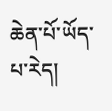ཆེན་པོ་ཡོད་པ་རེད།